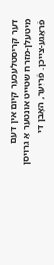דער קריסטלעכער קיום אין דעם מיטעלן-מזרח שטייט אונטער אַ גרויסן פֿראַגע-צייכן. פֿריִער, האָבן די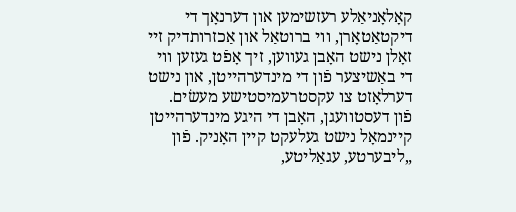קאָלאָניאַלע רעזשימען און דערנאָך די דיקטאַטאָרן, ווי ברוטאַל און אַכזרותדיק זיי זאָלן נישט האָבן געווען, זיך אָפֿט געזען ווי די באַשיצער פֿון די מינדערהייטן, און נישט דערלאָזט צו עקסטרעמיסטישע מעשׂים.
פֿון דעסטוועגן, האָבן די היגע מינדערהייטן קיינמאָל נישט געלעקט קיין האָניק. פֿון „ליבערטע, עגאַליטע,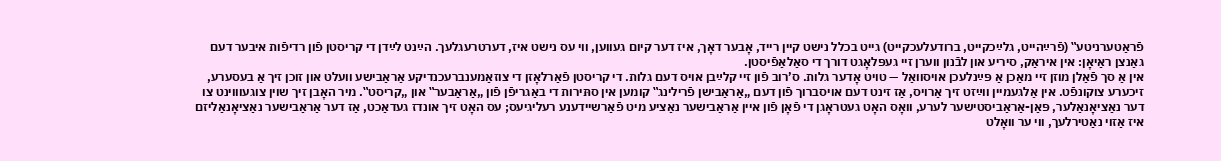פֿראַטערניטע‟ (פֿרײַהייט, גלײַכקייט, ברודעלעכקייט) גייט בכלל נישט קיין רייד, אָבער דאָך, איז דער קיום געווען, ווי עס נישט איז, דערטרעגלעך. הײַנט לײַדן די קריסטן פֿון רדיפֿות איבער דעם גאַנצן ראַיאָן: אין איראַק, סיריע און לבֿנון ווערן זיי געפּלאָגט דורך די סאַלאַפֿיסטן.
אין אַ סך פֿאַלן מוזן זיי מאַכן אַ פּײַנלעכן אויסוואַל — טויט אָדער גלות. ס’רוב פֿון זיי קלײַבן אויס דעם גלות. די קריסטן פֿאַרלאָזן די צוזאַמענברעכנדיקע אַראַבישע וועלט און זוכן זיך אַ בעסערע, זיכערע צוקונפֿט. אין אַלגעמיין ווײַזט זיך אַרויס, אַז זינט דעם אויסברוך פֿון דעם „אַראַבישן פֿרילינג‟ קומען אין סתּירות די באַגריפֿן פֿון „אַראַבער‟ און „קריסט‟. מיר האָבן זיך שוין צוגעוווינט צו דער נאַציאָנאַלער, פּאַן-אַראַביסטישער לערע, וואָס האָט געטראָגן די פֿאָן פֿון איין אַראַבישער נאַציע מיט פֿאַרשיידענע רעליגיעס; עס האָט זיך אונדז געדאַכט, אַז דער אַראַבישער נאַציאָנאַליזם איז אַזוי נאַטירלעך, ווי ער וואָלט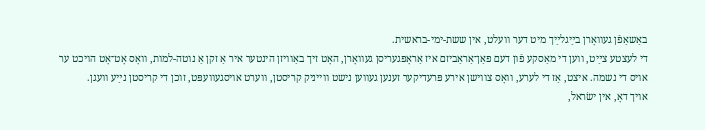באַשאַפֿן געוואָרן בײַגלײַך מיט דער וועלט, אין ששת-ימי-בראשית.
די לעצטע צײַט, ווען די מאַסקע פֿון דעם פּאַן־אַראַביזם איז אַראָפּגעריסן געוואָרן, האָט זיך באַוויזן הינטער איר אַ זקן אַ נוטה-למות, וואָס אָט־אָט הויכט ער אויס די נשמה. איצט, אַז די לערע, וואָס צווישן אירע פּרעדיקער זענען געווען נישט ווייניק קריסטן, ווערט אויסגעוועפּט, זוכן די קריסטן נײַע וועגן.
אויך דאָ, אין ישׂראל,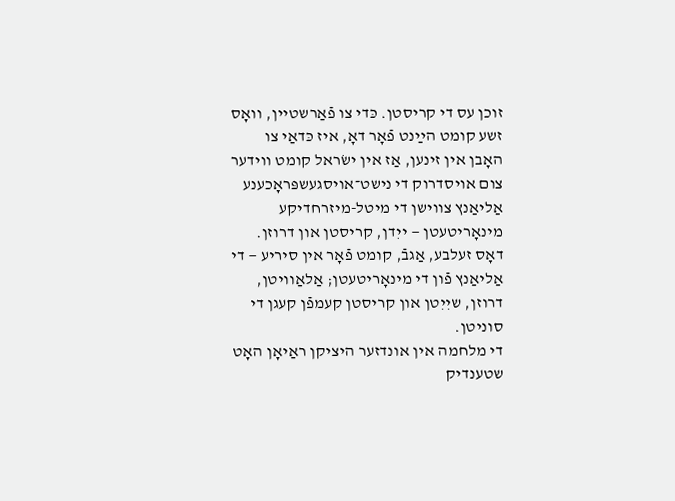זוכן עס די קריסטן. כּדי צו פֿאַרשטיין, וואָס זשע קומט הײַנט פֿאָר דאָ, איז כּדאַי צו האָבן אין זינען, אַז אין ישׂראל קומט ווידער צום אויסדרוק די נישט־אויסגעשפּראָכענע אַליאַנץ צווישן די מיטל-מיזרחדיקע מינאָריטעטן — ייִדן, קריסטן און דרוזן. דאָס זעלבע, אַגבֿ, קומט פֿאָר אין סיריע — די אַליאַנץ פֿון די מינאָריטעטן; אַלאַוויטן, דרוזן, שיִיִטן און קריסטן קעמפֿן קעגן די סוניטן.
די מלחמה אין אונדזער היציקן ראַיאָן האָט שטענדיק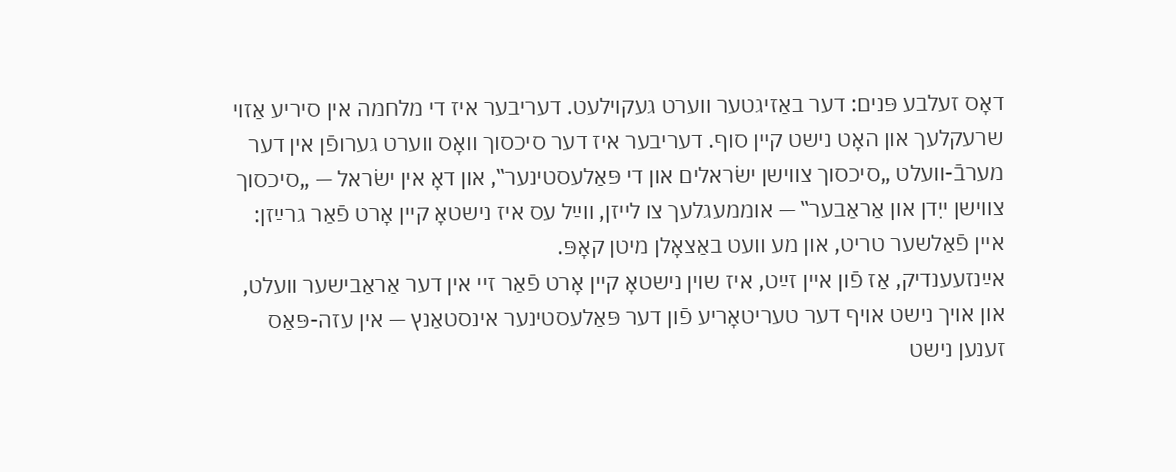דאָס זעלבע פּנים: דער באַזיגטער ווערט געקוילעט. דעריבער איז די מלחמה אין סיריע אַזוי שרעקלעך און האָט נישט קיין סוף. דעריבער איז דער סיכסוך וואָס ווערט גערופֿן אין דער מערבֿ-וועלט „סיכסוך צווישן ישׂראלים און די פּאַלעסטינער‟, און דאָ אין ישׂראל — „סיכסוך צווישן ייִדן און אַראַבער‟ — אוממעגלעך צו לייזן, ווײַל עס איז נישטאָ קיין אָרט פֿאַר גרײַזן: איין פֿאַלשער טריט, און מע וועט באַצאָלן מיטן קאָפּ.
אײַנזעענדיק, אַז פֿון איין זײַט, איז שוין נישטאָ קיין אָרט פֿאַר זיי אין דער אַראַבישער וועלט, און אויך נישט אויף דער טעריטאָריע פֿון דער פּאַלעסטינער אינסטאַנץ — אין עזה-פּאַס זענען נישט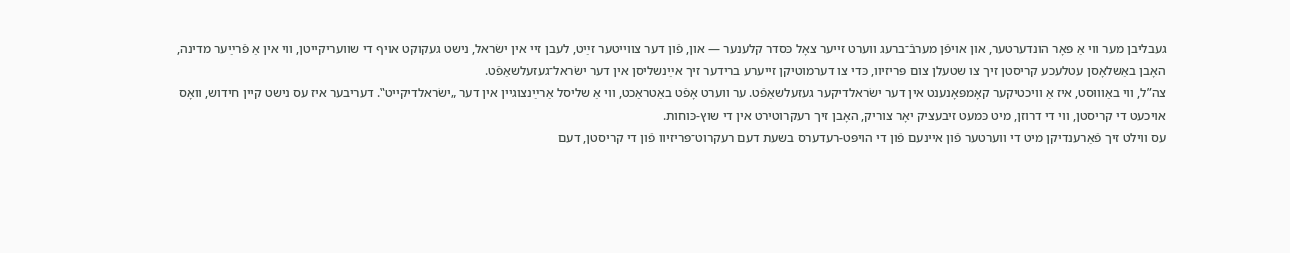געבליבן מער ווי אַ פּאָר הונדערטער, און אויפֿן מערבֿ־ברעג ווערט זייער צאָל כּסדר קלענער — און, פֿון דער צווייטער זײַט, לעבן זיי אין ישׂראל, נישט געקוקט אויף די שוועריקייטן, ווי אין אַ פֿרײַער מדינה, האָבן באַשלאָסן עטלעכע קריסטן זיך צו שטעלן צום פּריזיוו, כּדי צו דערמוטיקן זייערע ברידער זיך אײַנשליסן אין דער ישׂראל־געזעלשאַפֿט.
צה”ל, ווי באַוווּסט, איז אַ וויכטיקער קאָמפּאָנענט אין דער ישׂראלדיקער געזעלשאַפֿט. ער ווערט אָפֿט באַטראַכט, ווי אַ שליסל אַרײַנצוגיין אין דער „ישׂראלדיקייט‟. דעריבער איז עס נישט קיין חידוש, וואָס אויכעט די קריסטן, ווי די דרוזן, מיט כּמעט זיבעציק יאָר צוריק, האָבן זיך רעקרוטירט אין די שוץ-כּוחות.
עס ווילט זיך פֿאַרענדיקן מיט די ווערטער פֿון איינעם פֿון די הויפּט-רעדערס בשעת דעם רעקרוט־פּריזיוו פֿון די קריסטן, דעם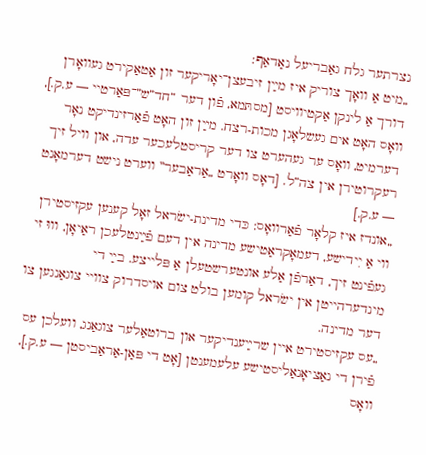נצרתער גלח גאַבריעל נאַדאַף:
„מיט אַ וואָך צוריק איז מײַן זיבעצן־יאָריקער זון אַטאַקירט געוואָרן דורך אַ לינקן אַקטיוויסט [מסתּמא, פֿון דער “חד”ש”־פּאַרטיי — ע.ק.], וואָס האָט אים געשלאָגן מכות-רצח. מײַן זון האָט פֿאַרזינדיקט נאָר דערמיט, וואָס ער געהערט צו דער קריסטלעכער עדה, און וויל זיך רעקרוטירן אין צה”ל. [דאָס וואָרט „אַראַבער‟ ווערט נישט דערמאָנט — ע.ק.]
„אונדז איז קלאָר פֿאַרוואָס: כּדי מדינת-ישׂראל זאָל קענען עקזיסטירן ווי אַ יִידישע, דעמאָקראַטישע מדינה אין דעם פֿײַנטלעכן ראַיאָן, וווּ זי געפֿינט זיך, דאַרפֿן אַלע אונטערשטעלן אַ פּלייצע. בײַ די מינדערהייטן אין ישׂראל קומען בולט צום אויסדרוק צוויי צוגאַנגען צו דער מדינה.
„עס עקזיסטירט איין שרײַענדיקער און ברוטאַלער צוגאַנג, וועלכן עס פֿירן די נאַציאָנאַליסטישע עלעמענטן [אָט די פּאַן-אַראַביסטן — ע.ק.], וואָס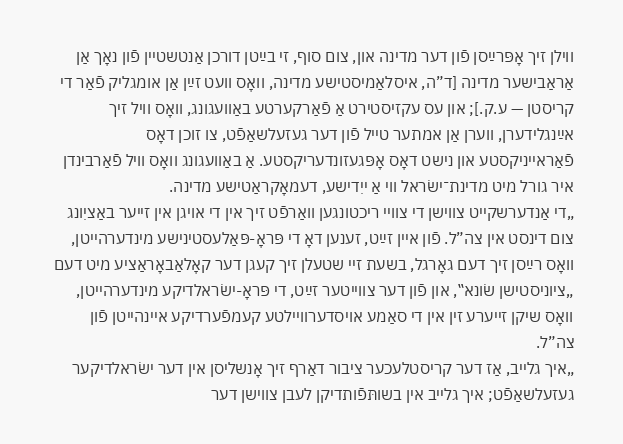ווילן זיך אָפּרײַסן פֿון דער מדינה און, צום סוף, זי בײַטן דורכן אַנטשטיין פֿון נאָך אַן אַראַבישער מדינה [ד”ה, איסלאַמיסטישע מדינה, וואָס וועט זײַן אַן אומגליק פֿאַר די קריסטן — ע.ק.]; און עס עקזיסטירט אַ פֿאַרקערטע באַוועגונג, וואָס וויל זיך אײַנגלידערן, ווערן אַן אמתער טייל פֿון דער געזעלשאַפֿט, צו זוכן דאָס פֿאַראייניקסטע און נישט דאָס אָפּגעזונדעריקסטע. אַ באַוועגונג וואָס וויל פֿאַרבינדן איר גורל מיט מדינת־ישׂראל ווי אַ ייִדישע, דעמאָקראַטישע מדינה.
„די אַנדערשקייט צווישן די צוויי ריכטונגען וואַרפֿט זיך אין די אויגן אין זייער באַציִונג צום דינסט אין צה”ל. פֿון איין זײַט, זענען דאָ די פּראָ-פּאַלעסטינישע מינדערהייטן, וואָס רײַסן זיך דעם גאָרגל, בשעת זיי שטעלן זיך קעגן דער קאָלאַבאָראַציע מיט דעם „ציוניסטישן שׂונא‟, און פֿון דער צווייטער זײַט, די פּראָ-ישׂראלדיקע מינדערהייטן, וואָס שיקן זייערע זין אין די סאַמע אויסדערוויילטע קעמפֿערדיקע איינהייטן פֿון צה”ל.
„איך גלייב, אַז דער קריסטלעכער ציבור דאַרף זיך אָנשליסן אין דער ישׂראלדיקער געזעלשאַפֿט; איך גלייב אין בשותּפֿותדיקן לעבן צווישן דער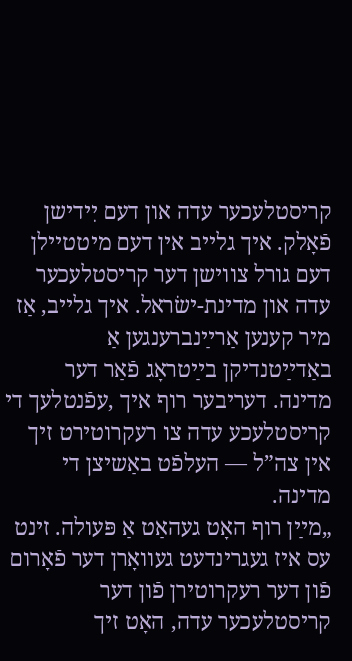קריסטלעכער עדה און דעם יִידישן פֿאָלק. איך גלייב אין דעם מיטטיילן דעם גורל צווישן דער קריסטלעכער עדה און מדינת-ישׂראל. איך גלייב, אַז מיר קענען אַרײַנברענגען אַ באַדײַטנדיקן בײַטראָג פֿאַר דער מדינה. דעריבער רוף איך ,עפֿנטלעך די קריסטלעכע עדה צו רעקרוטירט זיך אין צה”ל — העלפֿט באַשיצן די מדינה.
„מײַן רוף האָט געהאַט אַ פּעולה. זינט עס איז געגרינדעט געוואָרן דער פֿאָרום פֿון דער רעקרוטירן פֿון דער קריסטלעכער עדה, האָט זיך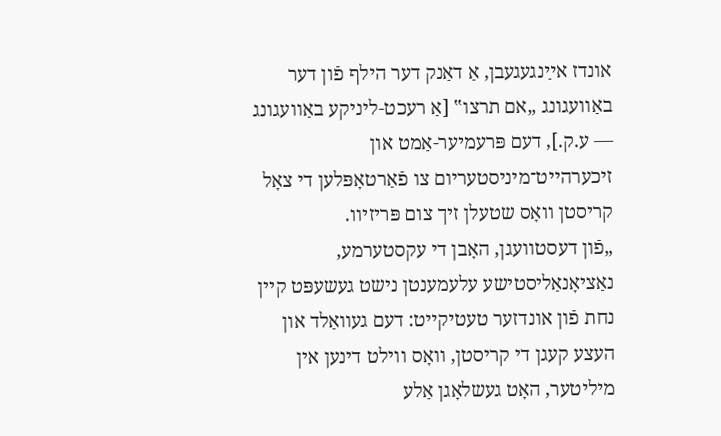אונדז אײַנגעגעבן, אַ דאַנק דער הילף פֿון דער באַוועגונג „אם תרצו‟ [אַ רעכט-ליניקע באַוועגונג — ע.ק.], דעם פּרעמיער-אַמט און זיכערהייט־מיניסטעריום צו פֿאַרטאָפּלען די צאָל קריסטן וואָס שטעלן זיך צום פּריזיוו.
„פֿון דעסטוועגן, האָבן די עקסטערמע, נאַציאָנאַליסטישע עלעמענטן נישט געשעפּט קיין נחת פֿון אונדזער טעטיקייט: דעם געוואַלד און העצע קעגן די קריסטן, וואָס ווילט דינען אין מיליטער, האָט געשלאָגן אַלע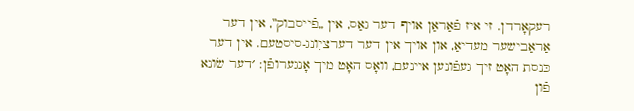רעקאָרדן. זי איז פֿאַראַן אויף דער גאַס, אין „פֿייסבוק‟, אין דער אַראַבישער מעדיאַ, און אויך אין דער דערציִונג-סיסטעם. אין דער כּנסת האָט זיך געפֿונען איינעם, וואָס האָט מיך אָנגערופֿן: ׳דער שׂונא פֿון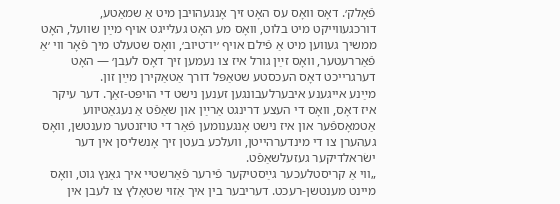פֿאָלק׳. דאָס וואָס עס האָט זיך אָנגעהויבן מיט אַ שמאַטע, דורכגעווייקט מיט בלוט, וואָס מע האָט געלייגט אויף מײַן שוועל, האָט ממשיך געווען מיט אַ פֿילם אויף ׳יו־טיוב׳, וואָס שטעלט מיך פֿאָר ווי ׳אַ פֿאַררעטער, וואָס זײַן גורל איז צו נעמען זיך דאָס לעבן׳ — האָט דערגרייכט דאָס העכסטע שטאַפּל דורך אַטאַקירן מײַן זון.
מײַנע אייגענע איבערלעבונגען זענען נישט די הויפּט-זאַך. דער עיקר איז דאָס, וואָס די העצע דרינגט אַרײַן און שאַפֿט אַ נעגאַטיווע אַטמאָספֿער און איז נישט אָנגענומען פֿאַר די טויזנטער מענטשן, וואָס געהערן צו די מינדערהייטן, וועלכע בעטן זיך אָנשליסן אין דער ישׂראלדיקער געזעלשאַפֿט.
„ווי אַ קריסטלעכער גײַסטיקער פֿירער פֿאַרשטיי איך גאַנץ גוט, וואָס מיינט מענטשן-רעכט. דעריבער בין איך אַזוי שטאָלץ צו לעבן אין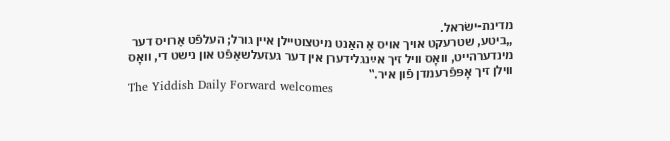מדינת-ישׂראל.
„ביטע, שטרעקט אויך אויס אַ האַנט מיטצוטיילן איין גורל; העלפֿט אַרויס דער מינדערהייט, וואָס וויל זיך אײַנגלידערן אין דער געזעלשאַפֿט און נישט די, וואָס ווילן זיך אָפּפֿרעמדן פֿון איר.‟
The Yiddish Daily Forward welcomes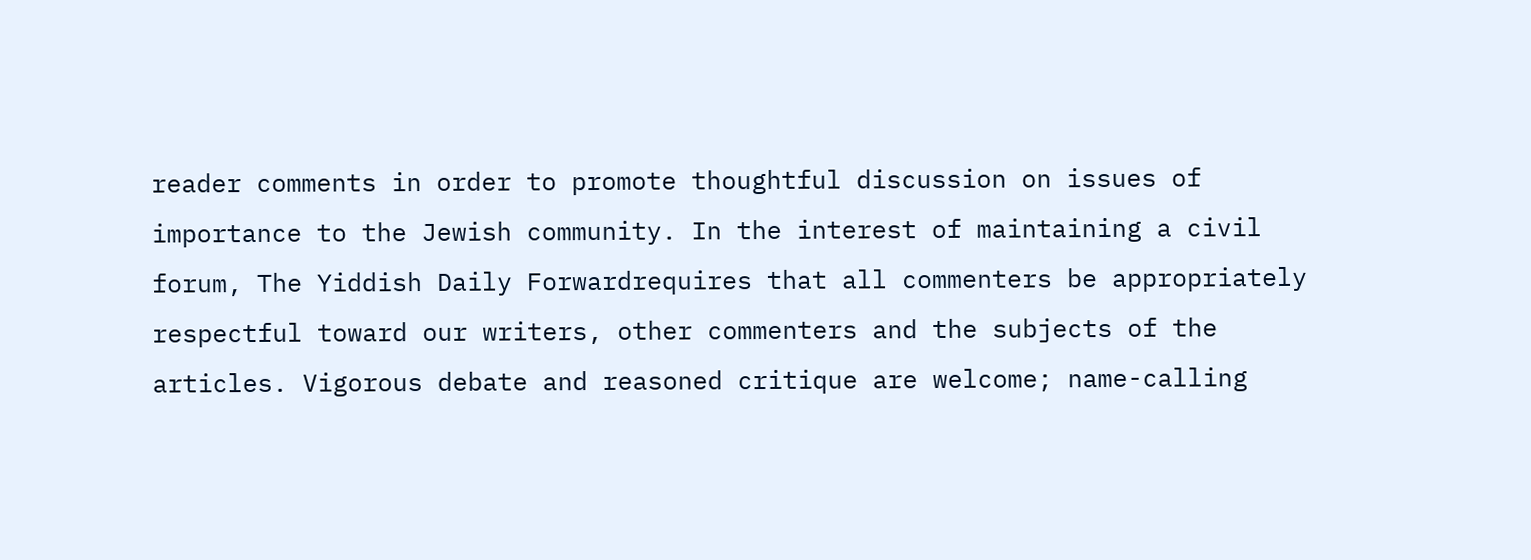reader comments in order to promote thoughtful discussion on issues of importance to the Jewish community. In the interest of maintaining a civil forum, The Yiddish Daily Forwardrequires that all commenters be appropriately respectful toward our writers, other commenters and the subjects of the articles. Vigorous debate and reasoned critique are welcome; name-calling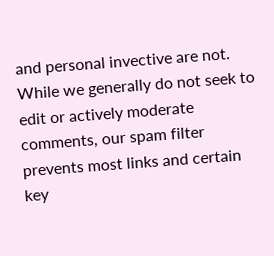and personal invective are not. While we generally do not seek to edit or actively moderate comments, our spam filter prevents most links and certain key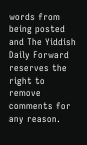words from being posted and The Yiddish Daily Forward reserves the right to remove comments for any reason.